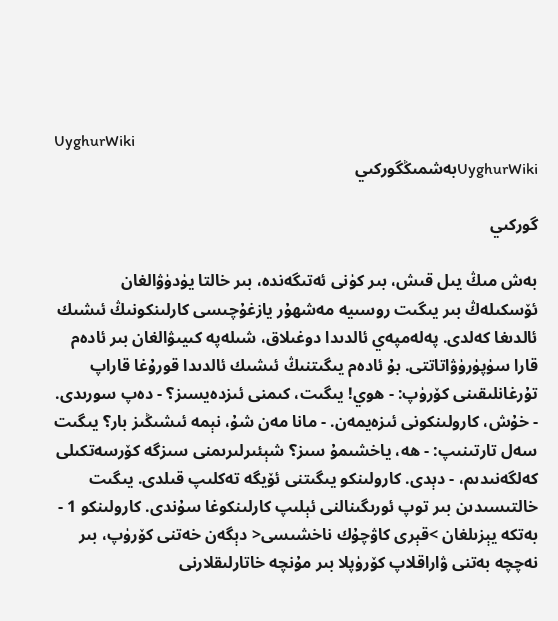UyghurWiki
UyghurWikiبەشمىڭگوركىي

گوركىي

بەش مىڭ يىل قىش، بىر كۈنى ئەتىگەندە، بىر خالتا يۈدۈۋالغان ئۆسكىلەڭ بىر يىگىت روسىيە مەشھۇر يازغۇچىسى كارلىنكونىڭ ئىشىك ئالدىغا كەلدى. پەلەمپەي ئالدىدا دوغىلاق، شىلەپە كىيىۋالغان بىر ئادەم قارا سۈپۈرۈۋاتاتتى. بۇ ئادەم يىگىتنىڭ ئىشىك ئالدىدا قورۇغا قاراپ تۇرغانلىقىنى كۆرۈپ: - ھوي! يىگىت، كىمنى ئىزدەيسىز؟ - دەپ سورىدى. - خۇش، كارولىنكونى ئىزەيمەن. - مانا مەن شۇ، نېمە ئىشىڭىز بار؟ يىگىت سەل تارتىنىپ: - ھە، ياخشىمۇ سىز؟ شېئىرلىرىمنى سىزگە كۆرسەتكىلى كەلگەنىدىم، - دېدى. كارولىنكو يىگىتنى ئۆيگە تەكلىپ قىلدى. يىگىت خالتىسىدىن بىر توپ ئورىگىنالنى ئېلىپ كارلىنكوغا سۇندى. كارولىنكو 1 - بەتكە يېزىلغان >قېرى كاۋچۇك ناخشىسى< دېگەن خەتنى كۆرۈپ، بىر نەچچە بەتنى ۋاراقلاپ كۆرۈپلا بىر مۇنچە خاتارلىقلارنى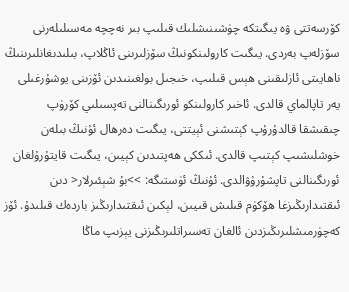كۆرسەتتى ۋە يىگىتكە چۈشىنىشلىك قىلىپ بىر نەچچە مەسىلىلەرنى سۆزلەپ بەردى. يىگىت كارولىنكونىڭ سۆزلىرىنى ئاڭلاپ، بىلىدىغانلىرىنىڭ ناھايىتى ئازلىقىنى ھېس قىلىپ، خىجىل بولغىنىدىن ئۆزىنى يوشۇرغىلى يەر تاپالماي قالدى. ئاخىر كارولىنكو ئورىگىنالنى تەپسىلىي كۆرۈپ چىقىشقا قالدۇرۇپ كېتىشنى ئېيتتى، يىگىت دەرھال ئۇنىڭ بىلەن خوشلىشىپ كېتىپ قالدى. ئىككى ھەپتىدىن كېيىن، يىگىت قايتۇرۇلغان ئورىگىنالنى تاپشۇرۇۋالدى. ئۇنىڭ ئۈستىگە: >>بۇ شېئىرلار< دىن ئىقتىدارىڭىزغا ھۆكۈم قىلىش قىيىن، لېكىن ئىقتىدارىڭىز باردەك قىلىدۇ. ئۆز كەچۈرمىشلىرىڭىزدىن ئالغان تەسىراتلىرىڭىزنى يېزىپ ماڭا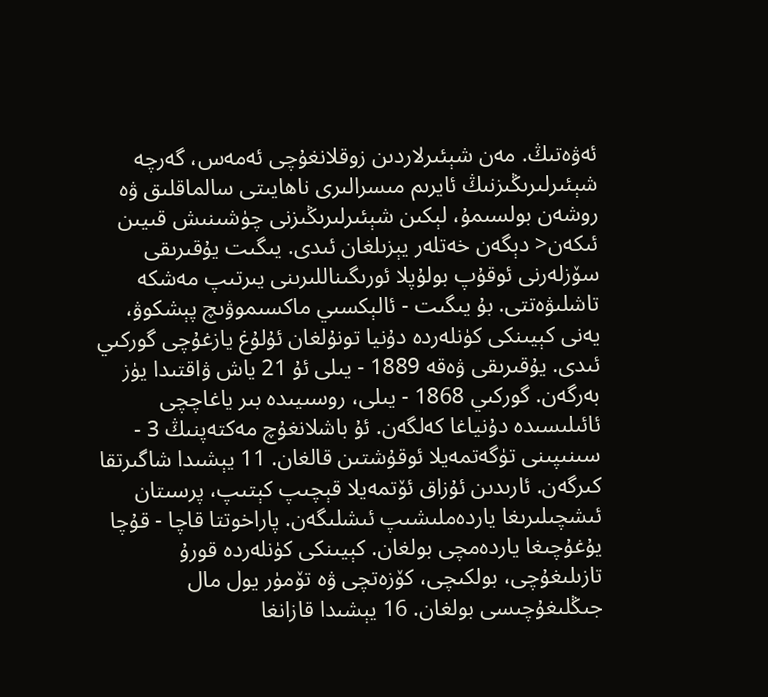ئەۋەتىڭ. مەن شېئىرلاردىن زوقلانغۇچى ئەمەس، گەرچە شېئىرلىرىڭىزنىڭ ئايرىم مىسرالىرى ناھايىتى سالماقلىق ۋە روشەن بولسىمۇ، لېكىن شېئىرلىرىڭىزنى چۈشىنىش قىيىن ئىكەن< دېگەن خەتلەر يېزىلغان ئىدى. يىگىت يۇقىرىقى سۆزلەرنى ئوقۇپ بولۇپلا ئورىگىناللىرىنى يىرتىپ مەشكە تاشلىۋەتتى. بۇ يىگىت - ئالېكسىي ماكسىموۋىچ پېشكوۋ، يەنى كېيىنكى كۈنلەردە دۇنيا تونۇلغان ئۇلۇغ يازغۇچى گوركىي ئىدى. يۇقىرىقى ۋەقە 1889 - يىلى ئۇ 21 ياش ۋاقتىدا يۈز بەرگەن. گوركىي 1868 - يىلى، روسىيىدە بىر ياغاچچى ئائىلىسىدە دۇنياغا كەلگەن. ئۇ باشلانغۇچ مەكتەپنىڭ 3 - سىنىپىنى تۈگەتمەيلا ئوقۇشتىن قالغان. 11 يېشىدا شاگىرتقا كىرگەن. ئارىدىن ئۇزاق ئۆتمەيلا قېچىپ كېتىپ، پرسىتان ئىشچىلىرىغا ياردەملىشىپ ئىشلىگەن. پاراخوتتا قاچا - قۇچا يۇغۇچىغا ياردەمچى بولغان. كېيىنكى كۈنلەردە قورۇ تازىلىغۇچى، بولكىچى، كۆزەتچى ۋە تۆمۈر يول مال جىڭلىغۇچىسى بولغان. 16 يېشىدا قازانغا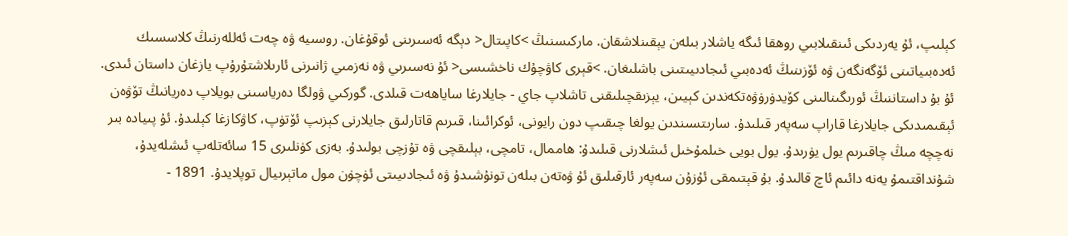كېلىپ، ئۇ يەردىكى ئىنقىلابىي روھقا ئىگە ياشلار بىلەن يېقىنلاشقان. ماركىسنىڭ >كاپىتال< دېگە ئەسىرىنى ئوقۇغان. روسىيە ۋە چەت ئەللەرنىڭ كلاسسىك ئەدەبىياتىنى ئۆگەنگەن ۋە ئۆزىنىڭ ئەدەبىي ئىجادىيىتىنى باشلىغان. >قېرى كاۋچۇك ناخشىسى< ئۇ نەسىرىي ۋە نەزمىي ژانىرنى ئارىلاشتۇرۇپ يازغان داستان ئىدى. ئۇ بۇ داستاننىڭ ئورىگىنالىنى كۆيدۈرۈۋەتكەندىن كېيىن، يېزىقچىلىقنى تاشلاپ جاي - جايلارغا ساياھەت قىلدى. گوركىي ۋولگا دەرياسىنى بويلاپ دەريانىڭ تۆۋەن ئېقىمىدىكى جايلارغا قاراپ سەپەر قىلىدۇ. سارىتسىندىن يولغا چىقىپ دون رايونى، ئوكرائىنا، قىرىم قاتارلىق جايلارنى كېزىپ ئۆتۈپ، كاۋكازغا كېلىدۇ. ئۇ پىيادە بىر نەچچە مىڭ چاقىرىم يول يۈرىدۇ. يول بويى خىلمۇخىل ئىشلارنى قىلىدۇ: ھاممال، تامچى، بېلىقچى ۋە تۇزچى بولىدۇ. بەزى كۈنلىرى 15 سائەتلەپ ئىشلەيدۇ، شۇنداقتىمۇ يەنە دائىم ئاچ قالىدۇ. بۇ قېتىمقى ئۇزۇن سەپەر ئارقىلىق ئۇ ۋەتەن بىلەن تونۇشىدۇ ۋە ئىجادىيىتى ئۈچۈن مول ماتېرىيال توپلايدۇ. 1891 -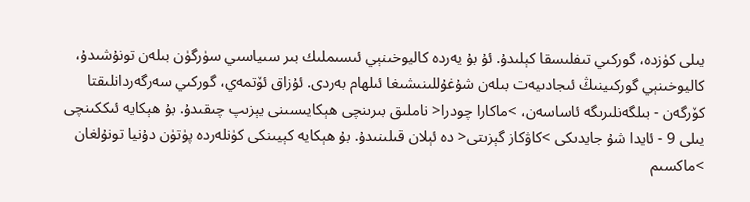يىلى كۈزدە، گوركىي تىفلىسقا كېلىدۇ. ئۇ بۇ يەردە كاليوخىنېي ئىسىملىك بىر سىياسىي سۈرگۈن بىلەن تونۇشىدۇ، كاليوخىنېي گوركىينىڭ ئىجادىيەت بىلەن شۇغۇللىنىشىغا ئىلھام بەردى. ئۇزاق ئۆتمەي، گوركىي سەرگەردانلىقتا كۆرگەن - بىلگەنلىرىگە ئاساسەن، >ماكارا چودرا< ناملىق بىرىنچى ھېكايىسىنى يېزىپ چىقىدۇ. بۇ ھېكايە ئىككىنچى يىلى 9 - ئايدا شۇ جايدىكى >كاۋكاز گېزىتى< دە ئېلان قىلىنىدۇ. بۇ ھېكايە كېيىنكى كۈنلەردە پۈتۈن دۇنيا تونۇلغان >ماكسىم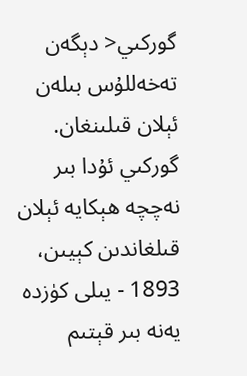گوركىي< دېگەن تەخەللۇس بىلەن ئېلان قىلىنغان. گوركىي ئۇدا بىر نەچچە ھېكايە ئېلان قىلغاندىن كېيىن، 1893 - يىلى كۈزدە يەنە بىر قېتىم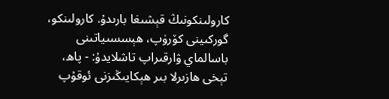كارولىنكونىڭ قېشىغا بارىدۇ. كارولىنكو، گوركىينى كۆرۈپ، ھېسسىياتىنى باسالماي ۋارقىراپ تاشلايدۇ: - پاھ، تېخى ھازىرلا بىر ھېكايىڭىزنى ئوقۇپ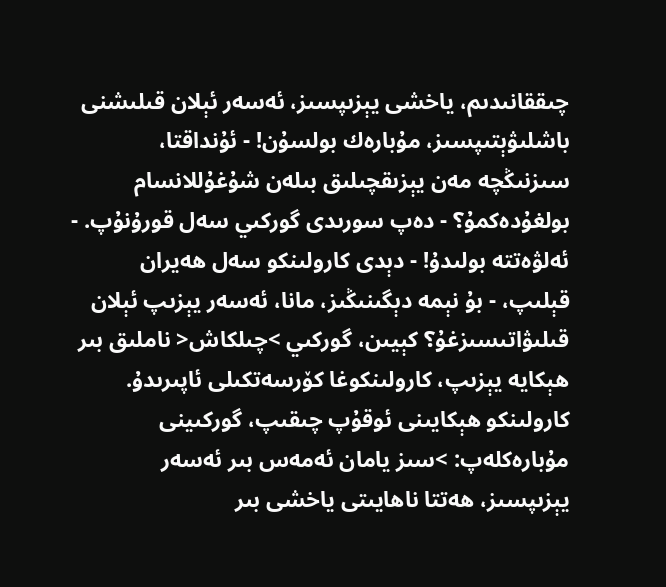چىققانىدىم، ياخشى يېزىپسىز، ئەسەر ئېلان قىلىشنى باشلىۋېتىپسىز، مۇبارەك بولسۇن! - ئۇنداقتا، سىزنىڭچە مەن يېزىقچىلىق بىلەن شۇغۇللانسام بولغۇدەكمۇ؟ - دەپ سورىدى گوركىي سەل قورۇنۇپ. - ئەلۋەتتە بولىدۇ! - دېدى كارولىنكو سەل ھەيران قېلىپ، - بۇ نېمە دېگىنىڭىز، مانا، ئەسەر يېزىپ ئېلان قىلىۋاتىسىزغۇ؟ كېيىن، گوركىي >چىلكاش< ناملىق بىر ھېكايە يېزىپ، كارولىنكوغا كۆرسەتكىلى ئاپىرىدۇ. كارولىنكو ھېكايىنى ئوقۇپ چىقىپ، گوركىينى مۇبارەكلەپ: >سىز يامان ئەمەس بىر ئەسەر يېزىپسىز، ھەتتا ناھايىتى ياخشى بىر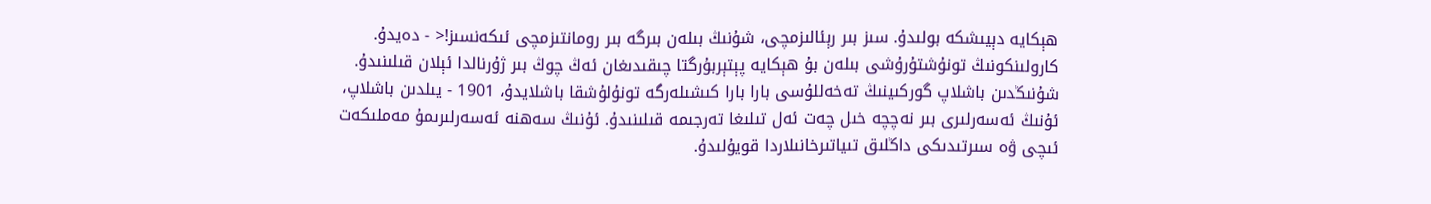ھېكايە دېيىشكە بولىدۇ. سىز بىر رېئالىزمچى، شۇنىڭ بىلەن بىرگە بىر رومانتىزمچى ئىكەنسىز!< - دەيدۇ. كارولىنكونىڭ تونۇشتۇرۇشى بىلەن بۇ ھېكايە پېتېربۇرگتا چىقىدىغان ئەڭ چوڭ بىر ژۇرنالدا ئېلان قىلىنىدۇ. شۇنىڭدىن باشلاپ گوركىينىڭ تەخەللۇسى بارا بارا كىشىلەرگە تونۇلۇشقا باشلايدۇ، 1901 - يىلدىن باشلاپ، ئۇنىڭ ئەسەرلىرى بىر نەچچە خىل چەت ئەل تىلىغا تەرجىمە قىلىنىدۇ. ئۇنىڭ سەھنە ئەسەرلىرىمۇ مەملىكەت ئىچى ۋە سىرتىدىكى داڭلىق تىياتىرخانىلاردا قويۇلىدۇ.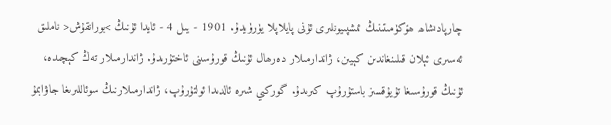چارپادىشاھ ھۆكۈمىتىنىڭ ئىشپىيونلىرى ئۇنى پايلاپلا يۈرۈيدۇ. 1901 - يىل 4 - ئايدا ئۇنىڭ >بورانقۇش< ناملىق ئەسىرى ئېلان قىلىنغاندىن كېيىن، ژاندارمىلار دەرھال ئۇنىڭ قورۇسىنى ئاختۇرىدۇ. ژاندارمىلار تەڭ كېچىدە، ئۇنىڭ قورۇسىغا تۇيۇقسىز باستۇرۇپ كىرىدۇ. گوركىي شىرە ئالدىدا ئولتۇرۇپ، ژاندارمىلارنىڭ سوئاللىرىغا جاۋابمۇ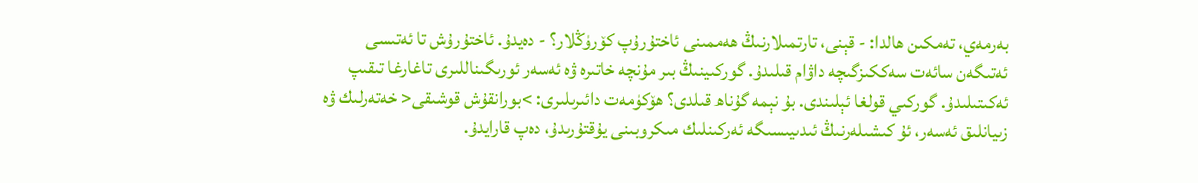بەرمەي، تەمكىن ھالدا: - قېنى، تارتمىلارنىڭ ھەممىنى ئاختۇرۇپ كۆرۈڭلار؟ - دەيدۇ. ئاختۇرۇش تا ئەتىسى ئەتىگەن سائەت سەككىزگىچە داۋام قىلىدۇ. گوركىينىڭ بىر مۇنچە خاتىرە ۋە ئەسەر ئورىگىناللىرى تاغارغا تىقىپ ئەكىتىلىدۇ. گوركىي قولغا ئېلىندى. بۇ نېمە گۇناھ قىلدى؟ ھۆكۈمەت دائىرىلىرى: >بورانقۇش قوشىقى< خەتەرلىك ۋە زىيانلىق ئەسەر، ئۇ كىشىلەرنىڭ ئىدىيىسىگە ئەركىنلىك مىكروبىنى يۇقتۇرىدۇ، دەپ قارايدۇ.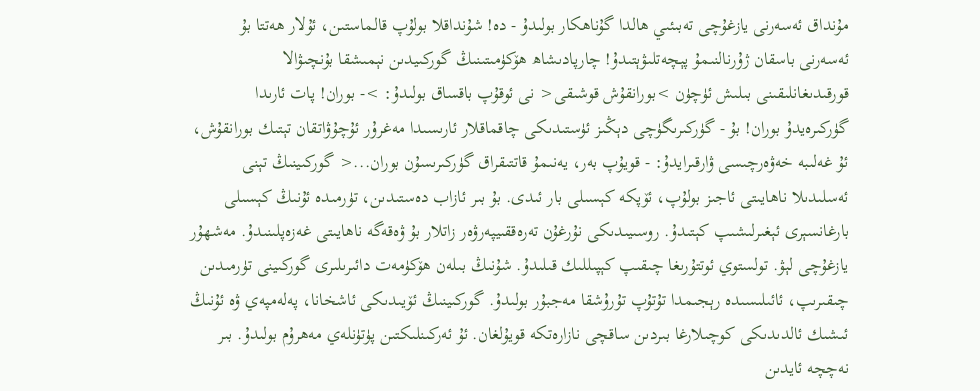مۇنداق ئەسەرنى يازغۇچى تەبىئىي ھالدا گۇناھكار بولىدۇ - دە! شۇنداقلا بولۇپ قالماستىن، ئۇلار ھەتتا بۇ ئەسەرنى باسقان ژۇرنالنىمۇ پېچەتلىۋېتىدۇ! چارپادىشاھ ھۆكۈمىتىنىڭ گوركىيدىن نېمىشقا بۇنچىۋالا قورقىدىغانلىقىنى بىلىش ئۈچۈن >بورانقۇش قوشىقى< نى ئوقۇپ باقساق بولىدۇ: >- بوران! پات ئارىدا گۈركىرەيدۇ بوران! بۇ - گۈركىرىگۈچى دېڭىز ئۈستىدىكى چاقماقلار ئارىسىدا مەغرۇر ئۇچۇۋاتقان تېتىك بورانقۇش، ئۇ غەلىبە خەۋەرچىسى ۋارقىرايدۇ: - قويۇپ بەر، يەنىمۇ قاتتىقراق گۈركىرىسۇن بوران...< گوركىينىڭ تېنى ئەسلىدىلا ناھايىتى ئاجىز بولۇپ، ئۆپكە كېسىلى بار ئىدى. بۇ بىر ئازاب دەستىدىن، تۈرمىدە ئۇنىڭ كېسىلى بارغانسېرى ئېغىرلىشىپ كېتىدۇ. روسىيىدىكى نۇرغۇن تەرەققىيپەرۋەر زاتلار بۇ ۋەقەگە ناھايىتى غەزەپلىنىدۇ. مەشھۇر يازغۇچى لېۋ. تولستوي ئوتتۇرىغا چىقىپ كېپىللىك قىلىدۇ. شۇنىڭ بىلەن ھۆكۈمەت دائىرىلىرى گوركىينى تۈرمىدىن چىقىرىپ، ئائىلىسىدە رېجىمدا تۇتۇپ تۇرۇشقا مەجبۇر بولىدۇ. گوركىينىڭ ئۆيىدىكى ئاشخانا، پەلەمپەي ۋە ئۇنىڭ ئىشىك ئالدىدىكى كوچىلارغا بىردىن ساقچى نازارەتكە قويۇلغان. ئۇ ئەركىنلىكتىن پۈتۈنلەي مەھرۇم بولىدۇ. بىر نەچچە ئايدىن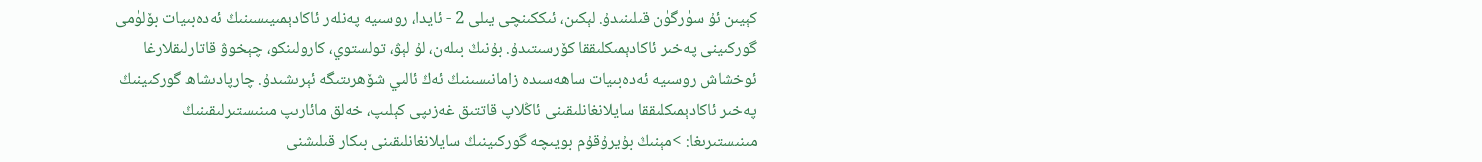كېيىن ئۇ سۈرگۈن قىلىنىدۇ. لېكىن، ئىككىنچى يىلى 2 - ئايدا، روسىيە پەنلەر ئاكادېمىيىسىنىڭ ئەدەبىيات بۆلۈمى گوركىينى پەخىر ئاكادېمىكلىققا كۆرسىتىدۇ. بۇنىڭ بىلەن، لۇ لېۋ، تولستوي، كارولىنكو، چېخوۋ قاتارلىقلارغا ئوخشاش روسىيە ئەدەبىيات ساھەسىدە زامانىسىنىڭ ئەڭ ئالىي شۆھرىتىگە ئېرىشىدۇ. چارپادىشاھ گوركىينىڭ پەخىر ئاكادېمىكلىققا سايلانغانلىقىنى ئاڭلاپ قاتتىق غەزىپى كېلىپ، خەلق مائارىپ مىنىستىرلىقىنىڭ مىنىستىرىغا: >مېنىڭ بۇيرۇقۇم بويىچە گوركىينىڭ سايلانغانلىقىنى بىكار قىلىشنى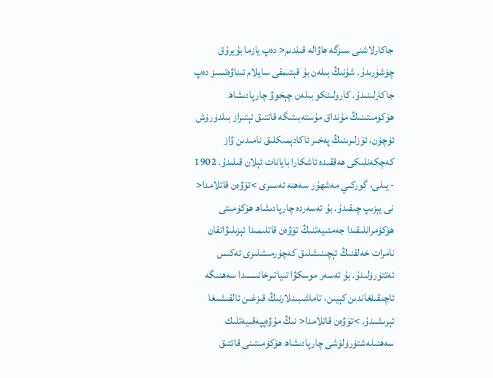جاكارلاشنى سىزگە ھاۋالە قىلدىم< دەپ يازما بۇيرۇق چۈشۈرىدۇ. شۇنىڭ بىلەن بۇ قېتىمقى سايلام ئىناۋەتسىز دەپ جاكارلىنىدۇ. كارولىنكو بىلەن چېخوۋ چارپادىشاھ ھۆكۈمىتىنىڭ مۇنداق مۇستەبىتىگە قاتتىق ئېتىراز بىلدۈرۈش ئۈچۈن، ئۆزلىرىنىڭ پەخىر ئاكادېمىكلىق نامىدىن ۋاز كەچكەنلىكى ھەققىدە ئاشكارا بايانات ئېلان قىلىدۇ. 1902 - يىلى، گوركىي مەشھۇر سەھنە ئەسىرى >تۆۋەن قاتلامدا< نى يېزىپ چىقىدۇ. بۇ ئەسەردە چارپادىشاھ ھۆكۈمىتى ھۆكۈمرانلىقىدا جەمئىيەتنىڭ تۆۋەن قاتلىمىدا ئېزىلىۋاتقان نامرات خەلقنىڭ ئېچىنىشلىق كەچۈرمىشلىرى ئەكىس ئەتتۈرۈلىدۇ. بۇ ئەسەر موسكۋا تىياتىرخانىسىدا سەھنىگە ئاچىقىلغاندىن كېيىن، تاماشىبىنلارنىڭ قىزغىن ئالقىشىغا ئېرىشىدۇ. >تۆۋەن قاتلامدا< نىڭ مۇۋەپپەقىيەتلىك سەھنىلەشتۈرۈلۈشى چارپادىشاھ ھۆكۈمىتىنى قاتتىق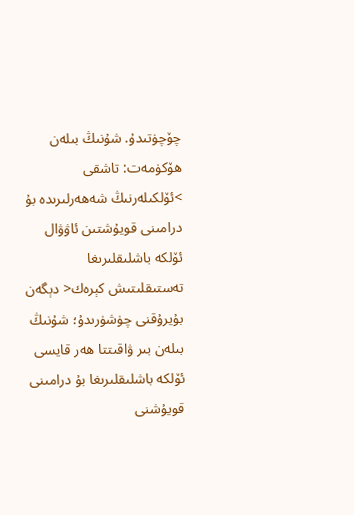چۆچۈتىدۇ. شۇنىڭ بىلەن ھۆكۈمەت: تاشقى >ئۆلكىلەرنىڭ شەھەرلىرىدە بۇ درامىنى قويۇشتىن ئاۋۋال ئۆلكە باشلىقلىرىغا تەستىقلىتىش كېرەك< دېگەن بۇيرۇقنى چۈشۈرىدۇ؛ شۇنىڭ بىلەن بىر ۋاقىتتا ھەر قايسى ئۆلكە باشلىقلىرىغا بۇ درامىنى قويۇشنى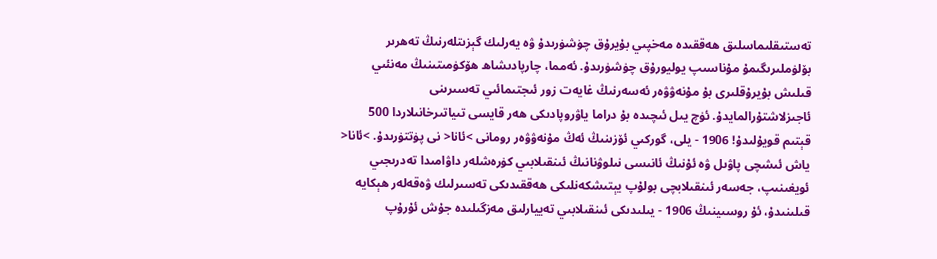تەستىقلىماسلىق ھەققىدە مەخپىي بۇيرۇق چۈشۈرىدۇ ۋە يەرلىك گېزىتلەرنىڭ تەھرىر بۆلۈملىرىگىمۇ مۇناسىپ يوليورۇق چۈشۈرىدۇ. ئەمما، چارپادىشاھ ھۆكۈمىتىنىڭ مەنئىي قىلىش بۇيرۇقلىرى بۇ مۇنەۋۋەر ئەسەرنىڭ غايەت زور ئىجتىمائىي تەسىرىنى ئاجىزلاشتۇرالمايدۇ. ئۈچ يىل ئىچىدە بۇ دراما ياۋروپادىكى ھەر قايسى تىياتىرخانىلاردا 500 قېتىم قويۇلىدۇ! 1906 - يلى، گوركىي ئۆزىنىڭ ئەڭ مۇنەۋۋەر رومانى >ئانا< نى پۈتتۈرىدۇ. >ئانا< ياش ئىشچى پاۋىل ۋە ئۇنىڭ ئانىسى نىلوۋنانىڭ ئىنقىلابىي كۈرەشلەر داۋامىدا تەدرىجىي ئويغىنىپ، جەسەر ئىنقىلابچى بولۇپ يېتىشكەنلىكى ھەققىدىكى تەسىرلىك ۋەقەلەر ھېكايە قىلىنىدۇ، ئۇ روسىينىڭ 1906 - يىلىدىكى ئىنقىلابىي تەييارلىق مەزگىلىدە جۇش ئۇرۇپ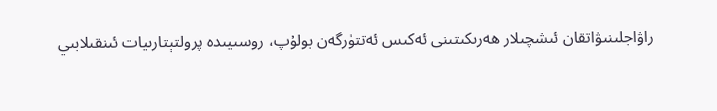راۋاجلىنىۋاتقان ئىشچىلار ھەرىكىتىنى ئەكىس ئەتتۈرگەن بولۇپ، روسىيىدە پرولتېتارىيات ئىنقىلابىي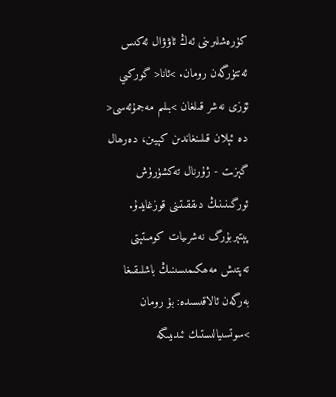كۈرەشلىرىنى ئەڭ ئاۋۋال ئەكىس ئەتتۈرگەن رومان. >ئانا< گوركىي ئۆزى نەشر قىلغان >بىلىم مەجمۇئەسى< دە ئېلان قىلىنغاندىن كېيىن، دەرھال گېزىت - ژۇرنال تەكشۈرۈش ئورگىنىنىڭ دىققىتىنى قوزغايدۇ. پېتېربۇرگ نەشرىيات كومىتېتى تەپتىش مەھكىمىسىنىڭ باشلىقىغا بەرگەن ئالاقىسىدە: بۇ رومان >سوتسىيالىستىك ئىدىيىگە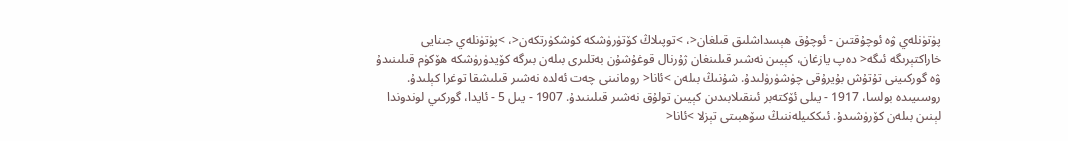پۈتۈنلەي ۋە ئوچۇقتىن - ئوچۇق ھېسداشلىق قىلغان<، >توپىلاڭ كۆتۈرۈشكە كۈشكۈرتكەن<، >پۈتۈنلەي جىنايى خاراكتېرىگە ئىگە< دەپ يازغان، كېيىن نەشىر قىلىنغان ژۇرنال قوغۇشۇن بەتلىرى بىلەن بىرگە كۆيدۈرۈشكە ھۆكۈم قىلىنىدۇ ۋە گوركىينى تۇتۇش بۇيرۇقى چۈشۈرۈلىدۇ. شۇنىڭ بىلەن >ئانا< رومانىنى چەت ئەلدە نەشىر قىلىشقا توغرا كېلىدۇ. روسىيىدە بولسا، 1917 - يىلى ئۆكتەبر ئىنقىلابىدىن كېيىن تولۇق نەشىر قىلىنىدۇ. 1907 - يىل 5 - ئايدا، گوركىي لوندوندا لېنىن بىلەن كۆرۈشىدۇ. ئىككىيلەننىڭ سۆھبىتى تېزلا >ئانا<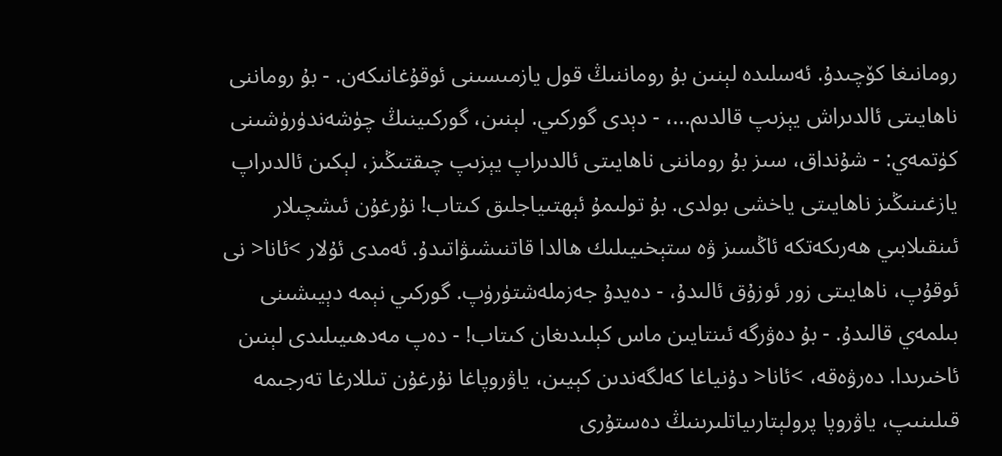رومانىغا كۆچىدۇ. ئەسلىدە لېنىن بۇ روماننىڭ قول يازمىسىنى ئوقۇغانىكەن. - بۇ روماننى ناھايىتى ئالدىراش يېزىپ قالدىم...، - دېدى گوركىي. لېنىن، گوركىينىڭ چۈشەندۈرۈشىنى كۈتمەي: - شۇنداق، سىز بۇ روماننى ناھايىتى ئالدىراپ يېزىپ چىقتىڭىز، لېكىن ئالدىراپ يازغىنىڭىز ناھايىتى ياخشى بولدى. بۇ تولىمۇ ئېھتىياجلىق كىتاب! نۇرغۇن ئىشچىلار ئىنقىلابىي ھەرىكەتكە ئاڭسىز ۋە ستېخىيىلىك ھالدا قاتنىشىۋاتىدۇ. ئەمدى ئۇلار >ئانا< نى ئوقۇپ، ناھايىتى زور ئوزۇق ئالىدۇ، - دەيدۇ جەزملەشتۈرۈپ. گوركىي نېمە دېيىشىنى بىلمەي قالىدۇ. - بۇ دەۋرگە ئىنتايىن ماس كېلىدىغان كىتاب! - دەپ مەدھىيىلىدى لېنىن ئاخىرىدا. دەرۋەقە، >ئانا< دۇنياغا كەلگەندىن كېيىن، ياۋروپاغا نۇرغۇن تىللارغا تەرجىمە قىلىنىپ، ياۋروپا پرولېتارىياتلىرىنىڭ دەستۇرى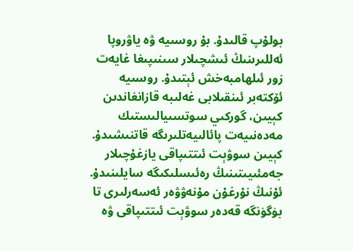بولۇپ قالىدۇ. بۇ روسىيە ۋە ياۋروپا ئەللىرىنىڭ ئىشچىلار سىنىپىغا غايەت زور ئىلھامبەخش ئېتىدۇ. روسىيە ئۆكتەبر ئىنقىلابى غەلىبە قازانغاندىن كېيىن، گوركىي سوتسىيالىستىك مەدەنىيەت پائالىيەتلىرىگە قاتنىشىدۇ. كېيىن سوۋېت ئىتتىپاقى يازغۇچىلار جەمئىيىتىنىڭ رەئىسلىكىگە سايلىنىدۇ. ئۇنىڭ نۇرغۇن مۇنەۋۋەر ئەسەرلىرى تا بۈگۈنگە قەدەر سوۋېت ئىتتىپاقى ۋە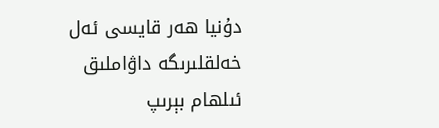دۇنيا ھەر قايسى ئەل خەلقلىرىگە داۋاملىق ئىلھام بېرىپ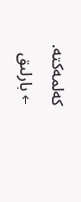كەلمەكتە.
← بارلىق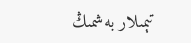تېمىلار بەشمىڭ